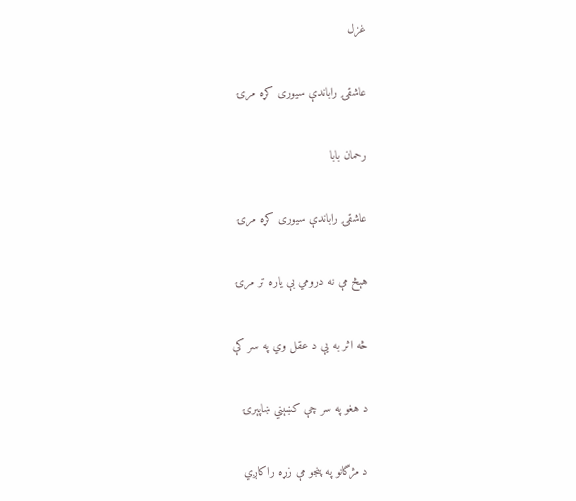غزل

عاشقۍ راباندې سيوری کړه مرۍ

رحمان بابا

عاشقۍ راباندې سيوری کړه مرۍ

هېڅ مې نه درومي بې ياره تر مرۍ

څه اثر به يې د عقل وي په سر کې

د هغو په سر چې کښېني ښاپېرۍ

د مژگانو په پنجو مې زړه راکاږي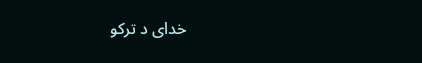خدای د ترکو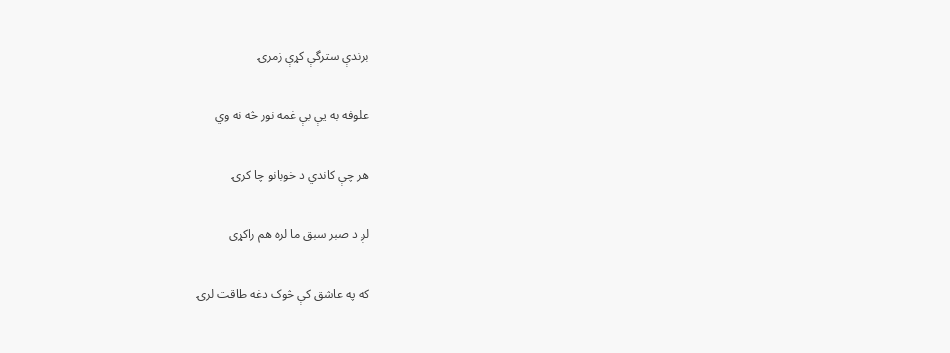برندې سترگې کړې زمرۍ

علوفه به يې بې غمه نور څه نه وي

هر چې کاندي د خوبانو چا کرۍ

لږ د صبر سبق ما لره هم راکړی

که په عاشق کې څوک دغه طاقت لرۍ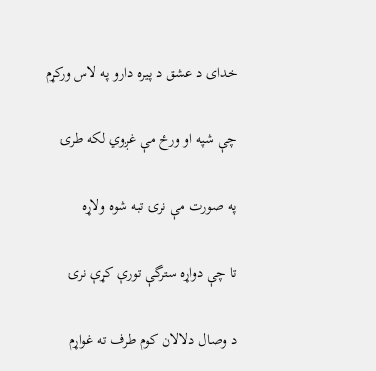خدای د عشق د پيره دارو په لاس ورکړم

چې شپه او ورځ مې غږوي لکه طرۍ

په صورت مې نرۍ تبه شوه ولاړه

تا چې دواړه سترگې تورې کړې نرۍ

د وصال دلالان کوم طرف ته غواړم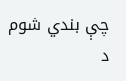چې بندي شوم د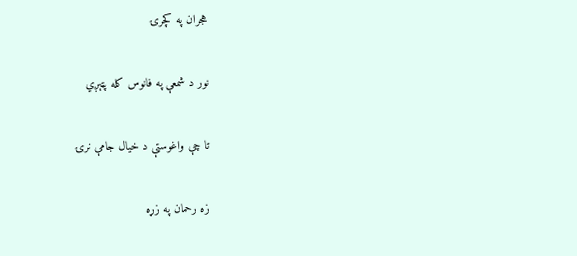هجران په کچرۍ

نور د شمعې په فانوس کله پټېږي

تا چې واغوستې د خيال جامې نرۍ

زه رحمان په زړه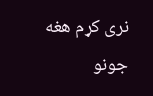نری کړم هغه جونو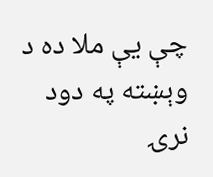چې يې ملا ده د وېښته په دود نرۍ